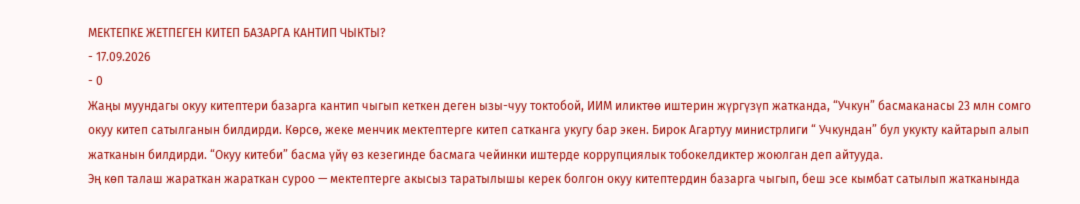МЕКТЕПКЕ ЖЕТПЕГЕН КИТЕП БАЗАРГА КАНТИП ЧЫКТЫ?
- 17.09.2026
- 0
Жаңы муундагы окуу китептери базарга кантип чыгып кеткен деген ызы-чуу токтобой, ИИМ иликтөө иштерин жүргүзүп жатканда, “Учкун” басмаканасы 23 млн сомго окуу китеп сатылганын билдирди. Көрсө, жеке менчик мектептерге китеп сатканга укугу бар экен. Бирок Агартуу министрлиги “ Учкундан” бул укукту кайтарып алып жатканын билдирди. “Окуу китеби” басма үйү өз кезегинде басмага чейинки иштерде коррупциялык тобокелдиктер жоюлган деп айтууда.
Эң көп талаш жараткан жараткан суроо — мектептерге акысыз таратылышы керек болгон окуу китептердин базарга чыгып, беш эсе кымбат сатылып жатканында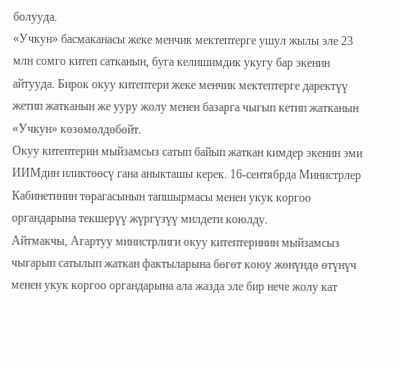болууда.
«Учкун» басмаканасы жеке менчик мектептерге ушул жылы эле 23 млн сомго китеп сатканын, буга келишимдик укугу бар экенин айтууда. Бирок окуу китептери жеке менчик мектептерге даректүү жетип жатканын же ууру жолу менен базарга чыгып кетип жатканын «Учкун» көзөмөлдөбөйт.
Окуу китептерин мыйзамсыз сатып байып жаткан кимдер экенин эми ИИМдин иликтөөсү гана аныкташы керек. 16-сентябрда Министрлер Кабинетинин төрагасынын тапшырмасы менен укук коргоо органдарына текшерүү жүргүзүү милдети коюлду.
Айтмакчы, Агартуу министрлиги окуу китептеринин мыйзамсыз чыгарып сатылып жаткан фактыларына бөгөт коюу жөнүндө өтүнүч менен укук коргоо органдарына ала жазда эле бир нече жолу кат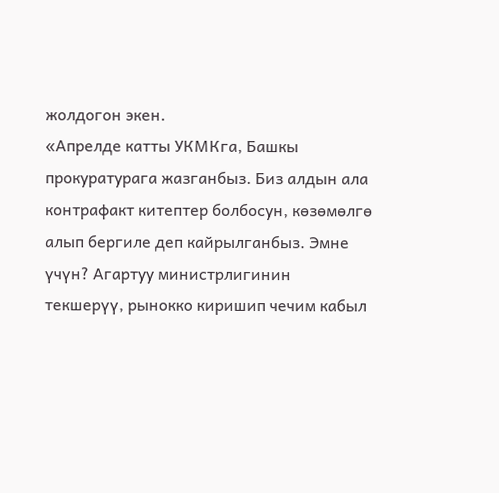жолдогон экен.
«Апрелде катты УКМКга, Башкы прокуратурага жазганбыз. Биз алдын ала контрафакт китептер болбосун, көзөмөлгө алып бергиле деп кайрылганбыз. Эмне үчүн? Агартуу министрлигинин текшерүү, рынокко киришип чечим кабыл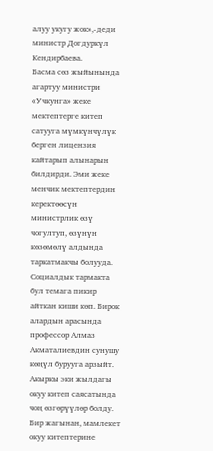алуу укугу жок»,-деди министр Догдуркүл Кендирбаева.
Басма сөз жыйынында агартуу министри «Учкунга» жеке мектептерге китеп сатууга мүмкүнчүлүк берген лицензия кайтарып алынарын билдирди. Эми жеке менчик мектептердин керектөөсүн министрлик өзү чогултуп, өзүнүн көзөмөлү алдында таркатмакчы болууда.
Социалдык тармакта бул темага пикир айткан киши көп. Бирок алардын арасында профессор Алмаз Акматалиевдин сунушу көңүл бурууга арзыйт.
Акыркы эки жылдагы окуу китеп саясатында чоң өзгөрүүлөр болду. Бир жагынан, мамлекет окуу китептерине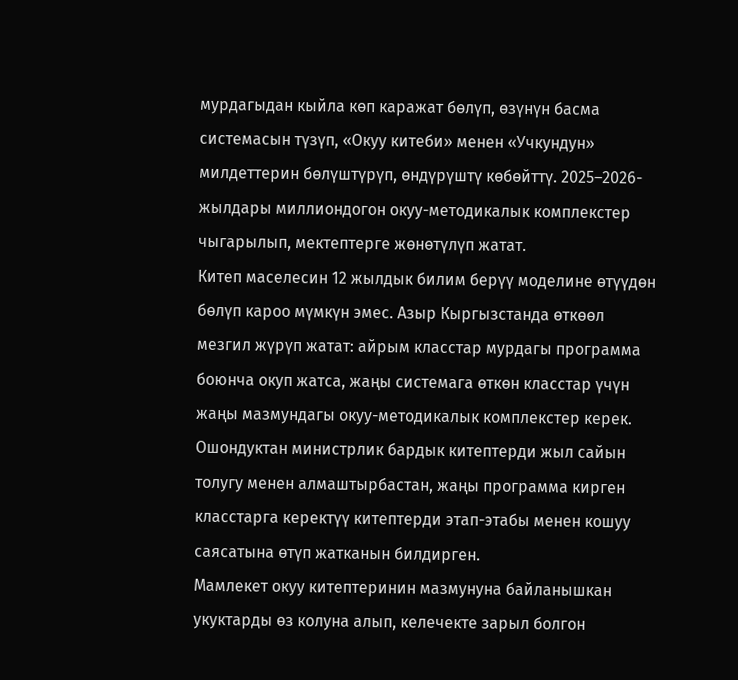мурдагыдан кыйла көп каражат бөлүп, өзүнүн басма системасын түзүп, «Окуу китеби» менен «Учкундун» милдеттерин бөлүштүрүп, өндүрүштү көбөйттү. 2025–2026-жылдары миллиондогон окуу-методикалык комплекстер чыгарылып, мектептерге жөнөтүлүп жатат.
Китеп маселесин 12 жылдык билим берүү моделине өтүүдөн бөлүп кароо мүмкүн эмес. Азыр Кыргызстанда өткөөл мезгил жүрүп жатат: айрым класстар мурдагы программа боюнча окуп жатса, жаңы системага өткөн класстар үчүн жаңы мазмундагы окуу-методикалык комплекстер керек.
Ошондуктан министрлик бардык китептерди жыл сайын толугу менен алмаштырбастан, жаңы программа кирген класстарга керектүү китептерди этап-этабы менен кошуу саясатына өтүп жатканын билдирген.
Мамлекет окуу китептеринин мазмунуна байланышкан укуктарды өз колуна алып, келечекте зарыл болгон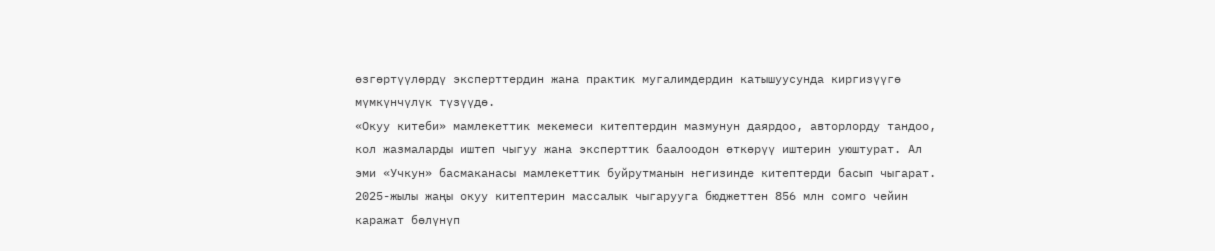өзгөртүүлөрдү эксперттердин жана практик мугалимдердин катышуусунда киргизүүгө мүмкүнчүлүк түзүүдө.
«Окуу китеби» мамлекеттик мекемеси китептердин мазмунун даярдоо, авторлорду тандоо, кол жазмаларды иштеп чыгуу жана эксперттик баалоодон өткөрүү иштерин уюштурат. Ал эми «Учкун» басмаканасы мамлекеттик буйрутманын негизинде китептерди басып чыгарат.
2025-жылы жаңы окуу китептерин массалык чыгарууга бюджеттен 856 млн сомго чейин каражат бөлүнүп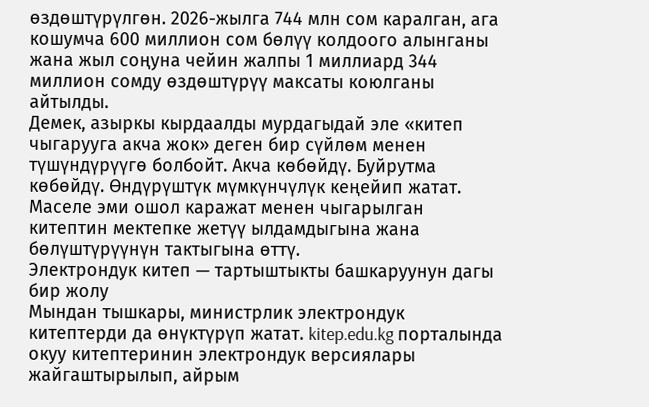өздөштүрүлгөн. 2026-жылга 744 млн сом каралган, ага кошумча 600 миллион сом бөлүү колдоого алынганы жана жыл соңуна чейин жалпы 1 миллиард 344 миллион сомду өздөштүрүү максаты коюлганы айтылды.
Демек, азыркы кырдаалды мурдагыдай эле «китеп чыгарууга акча жок» деген бир сүйлөм менен түшүндүрүүгө болбойт. Акча көбөйдү. Буйрутма көбөйдү. Өндүрүштүк мүмкүнчүлүк кеңейип жатат. Маселе эми ошол каражат менен чыгарылган китептин мектепке жетүү ылдамдыгына жана бөлүштүрүүнүн тактыгына өттү.
Электрондук китеп — тартыштыкты башкаруунун дагы бир жолу
Мындан тышкары, министрлик электрондук китептерди да өнүктүрүп жатат. kitep.edu.kg порталында окуу китептеринин электрондук версиялары жайгаштырылып, айрым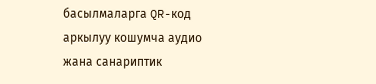басылмаларга QR-код аркылуу кошумча аудио жана санариптик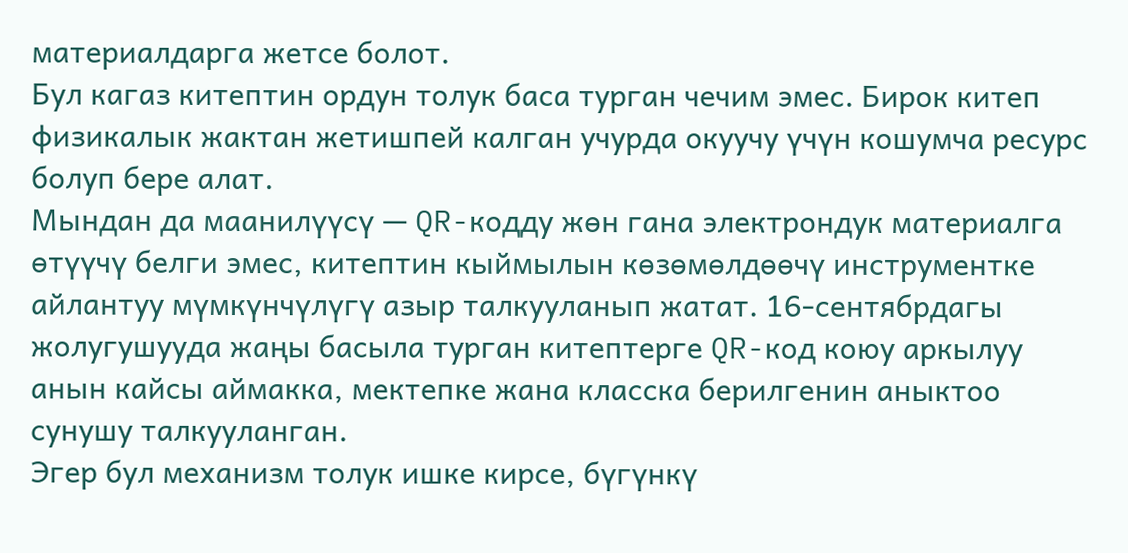материалдарга жетсе болот.
Бул кагаз китептин ордун толук баса турган чечим эмес. Бирок китеп физикалык жактан жетишпей калган учурда окуучу үчүн кошумча ресурс болуп бере алат.
Мындан да маанилүүсү — QR-кодду жөн гана электрондук материалга өтүүчү белги эмес, китептин кыймылын көзөмөлдөөчү инструментке айлантуу мүмкүнчүлүгү азыр талкууланып жатат. 16-сентябрдагы жолугушууда жаңы басыла турган китептерге QR-код коюу аркылуу анын кайсы аймакка, мектепке жана класска берилгенин аныктоо сунушу талкууланган.
Эгер бул механизм толук ишке кирсе, бүгүнкү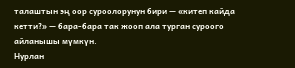талаштын эң оор суроолорунун бири — «китеп кайда кетти?» — бара-бара так жооп ала турган суроого айланышы мүмкүн.
Нурлан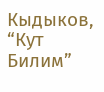Кыдыков, “Кут Билим”